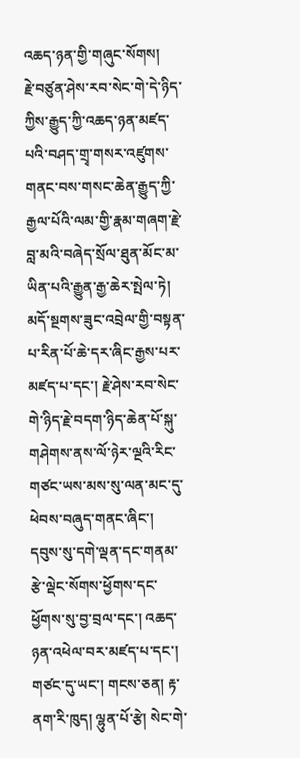འཆད་ཉན་གྱི་གཞུང་སོགས།
རྗེ་བཙུན་ཤེས་རབ་སེང་གེ་དེ་ཉིད་ཀྱིས་རྒྱུད་ཀྱི་འཆད་ཉན་མཛད་པའི་བཤད་གྲྭ་གསར་འཛུགས་གནང་བས་གསང་ཆེན་རྒྱུད་ཀྱི་རྒྱལ་པོའི་ལམ་གྱི་རྣམ་གཞག་རྗེ་བླ་མའི་བཞེད་སྲོལ་ཐུན་མོང་མ་ཡིན་པའི་རྒྱུན་རྒྱ་ཆེར་སྤེལ་ཏེ། མདོ་སྔགས་ཟུང་འབྲེལ་གྱི་བསྟན་པ་རིན་པོ་ཆེ་དར་ཞིང་རྒྱས་པར་མཛད་པ་དང་། རྗེ་ཤེས་རབ་སེང་གེ་ཉིད་རྗེ་བདག་ཉིད་ཆེན་པོ་སྐུ་གཤེགས་ནས་ལོ་ཉེར་ལྔའི་རིང་གཙང་ཡས་མས་སུ་ལན་མང་དུ་ཕེབས་བཞུད་གནང་ཞིང་། དབུས་སུ་དགེ་ལྡན་དང་གནམ་རྩེ་ལྡེང་སོགས་ཕྱོགས་དང་ཕྱོགས་སུ་བྱ་བྲལ་དང་། འཆད་ཉན་འཕེལ་བར་མཛད་པ་དང་།
གཙང་དུ་ཡང་། གངས་ཅན། རྟ་ནག་རི་ཁུད། ལྷུན་པོ་རྩེ། སེང་གེ་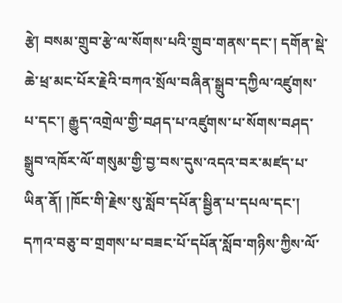རྩེ། བསམ་གྲུབ་རྩེ་ལ་སོགས་པའི་གྲུབ་གནས་དང་། དགོན་སྡེ་ཆེ་ཕྲ་མང་པོར་རྗེའི་བཀའ་སྲོལ་བཞིན་སྒྲུབ་དཀྱིལ་འཛུགས་པ་དང་། རྒྱུད་འགྲེལ་གྱི་བཤད་པ་འཛུགས་པ་སོགས་བཤད་སྒྲུབ་འཁོར་ལོ་གསུམ་གྱི་བྱ་བས་དུས་འདའ་བར་མཛད་པ་ཡིན་ནོ། །ཁོང་གི་རྗེས་སུ་སློབ་དཔོན་སྦྱིན་པ་དཔལ་དང་། དཀའ་བཅུ་བ་གྲགས་པ་བཟང་པོ་དཔོན་སློབ་གཉིས་ཀྱིས་ལོ་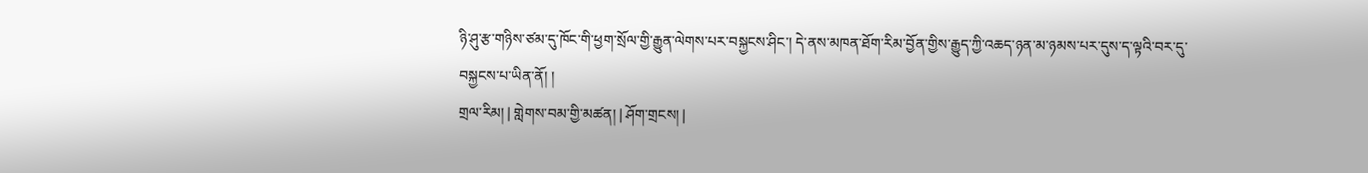ཉི་ཤུ་རྩ་གཉིས་ཙམ་དུ་ཁོང་གི་ཕྱག་སྲོལ་གྱི་རྒྱུན་ལེགས་པར་བསྐྱངས་ཤིང་། དེ་ནས་མཁན་ཐོག་རིམ་བྱོན་གྱིས་རྒྱུད་ཀྱི་འཆད་ཉན་མ་ཉམས་པར་དུས་ད་ལྟའི་བར་དུ་བསྐྱངས་པ་ཡིན་ནོ། །
གྲལ་རིམ། | གླེགས་བམ་གྱི་མཚན། | ཤོག་གྲངས། |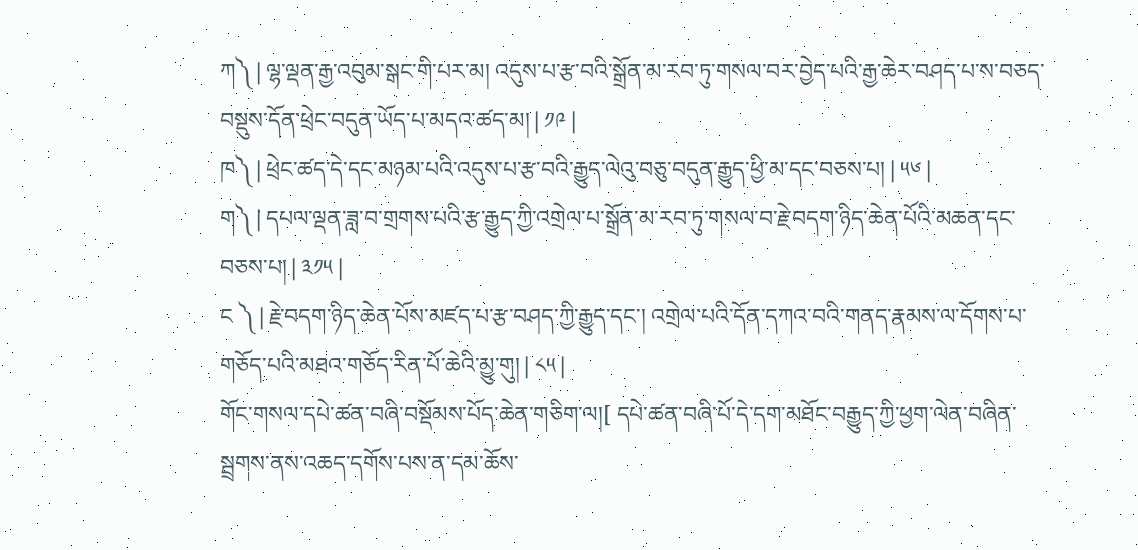ཀ༽ | ལྷ་ལྡན་རྒྱ་འབུམ་སྒང་གི་པར་མ། འདུས་པ་རྩ་བའི་སྒྲོན་མ་རབ་ཏུ་གསལ་བར་བྱེད་པའི་རྒྱ་ཆེར་བཤད་པ་ས་བཅད་བསྡུས་དོན་ཕྲེང་བདུན་ཡོད་པ་མདའ་ཚད་མ། | ༡༩ |
ཁ༽ | ཕྲེང་ཚད་དེ་དང་མཉམ་པའི་འདུས་པ་རྩ་བའི་རྒྱུད་ལེའུ་བཅུ་བདུན་རྒྱུད་ཕྱི་མ་དང་བཅས་པ། | ༥༦ |
ག༽ | དཔལ་ལྡན་ཟླ་བ་གྲགས་པའི་རྩ་རྒྱུད་ཀྱི་འགྲེལ་པ་སྒྲོན་མ་རབ་ཏུ་གསལ་བ་རྗེ་བདག་ཉིད་ཆེན་པོའི་མཆན་དང་བཅས་པ། | ༣༡༥ |
ང ༽ | རྗེ་བདག་ཉིད་ཆེན་པོས་མཛད་པ་རྩ་བཤད་ཀྱི་རྒྱུད་དང་། འགྲེལ་པའི་དོན་དཀའ་བའི་གནད་རྣམས་ལ་དོགས་པ་གཅོད་པའི་མཐའ་གཅོད་རིན་པོ་ཆེའི་མྱུ་གུ། | ༨༥ |
གོང་གསལ་དཔེ་ཚན་བཞི་བསྡོམས་པོད་ཆེན་གཅིག་ལ།[ དཔེ་ཚན་བཞི་པོ་དེ་དག་མཐོང་བརྒྱུད་ཀྱི་ཕྱག་ལེན་བཞིན་སྦྲགས་ནས་འཆད་དགོས་པས་ན་དམ་ཆོས་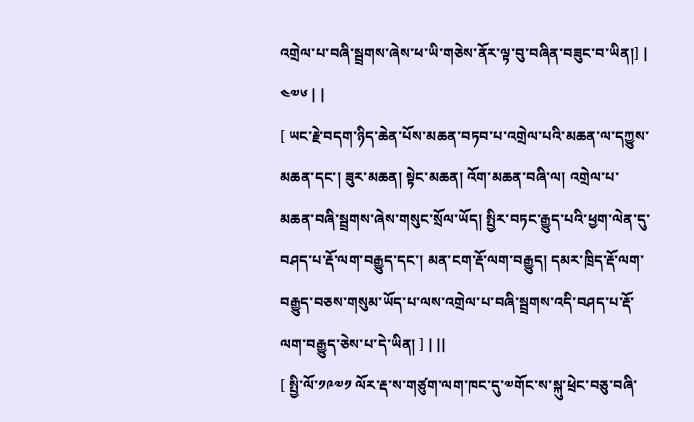འགྲེལ་པ་བཞི་སྦྲགས་ཞེས་ཕ་ཡི་གཅེས་ནོར་ལྟ་བུ་བཞིན་བཟུང་བ་ཡིན།] | ༤༧༦ | |
[ ཡང་རྗེ་བདག་ཉིད་ཆེན་པོས་མཆན་བཏབ་པ་འགྲེལ་པའི་མཆན་ལ་དཀྱུས་མཆན་དང་། ཟུར་མཆན། སྟེང་མཆན། འོག་མཆན་བཞི་ལ། འགྲེལ་པ་མཆན་བཞི་སྦྲགས་ཞེས་གསུང་སྲོལ་ཡོད། སྤྱིར་བཏང་རྒྱུད་པའི་ཕྱག་ལེན་དུ་བཤད་པ་རྡོ་ལག་བརྒྱུད་དང་། མན་ངག་རྡོ་ལག་བརྒྱུད། དམར་ཁྲིད་རྡོ་ལག་བརྒྱུད་བཅས་གསུམ་ཡོད་པ་ལས་འགྲེལ་པ་བཞི་སྦྲགས་འདི་བཤད་པ་རྡོ་ལག་བརྒྱུད་ཅེས་པ་དེ་ཡིན། ] | ||
[ སྤྱི་ལོ་༡༩༧༡ ལོར་རྡ་ས་གཙུག་ལག་ཁང་དུ་༧གོང་ས་སྐུ་ཕྲེང་བཅུ་བཞི་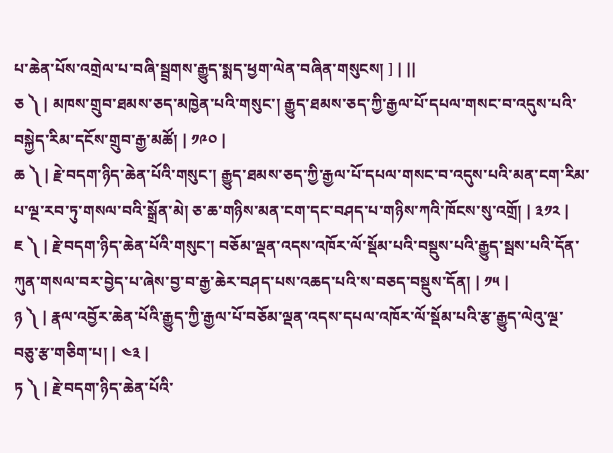པ་ཆེན་པོས་འགྲེལ་པ་བཞི་སྦྲགས་རྒྱུད་སྨད་ཕྱག་ལེན་བཞིན་གསུངས། ] | ||
ཅ ༽ | མཁས་གྲུབ་ཐམས་ཅད་མཁྱེན་པའི་གསུང་། རྒྱུད་ཐམས་ཅད་ཀྱི་རྒྱལ་པོ་དཔལ་གསང་བ་འདུས་པའི་བསྐྱེད་རིམ་དངོས་གྲུབ་རྒྱ་མཚོ། | ༡༩༠ |
ཆ ༽ | རྗེ་བདག་ཉིད་ཆེན་པོའི་གསུང་། རྒྱུད་ཐམས་ཅད་ཀྱི་རྒྱལ་པོ་དཔལ་གསང་བ་འདུས་པའི་མན་ངག་རིམ་པ་ལྔ་རབ་ཏུ་གསལ་བའི་སྒྲོན་མེ། ཅ་ཆ་གཉིས་མན་ངག་དང་བཤད་པ་གཉིས་ཀའི་ཁོངས་སུ་འགྲོ། | ༣༡༢ |
ཇ ༽ | རྗེ་བདག་ཉིད་ཆེན་པོའི་གསུང་། བཅོམ་ལྡན་འདས་འཁོར་ལོ་སྡོམ་པའི་བསྡུས་པའི་རྒྱུད་སྦས་པའི་དོན་ཀུན་གསལ་བར་བྱེད་པ་ཞེས་བྱ་བ་རྒྱ་ཆེར་བཤད་པས་འཆད་པའི་ས་བཅད་བསྡུས་དོན། | ༡༥ |
ཉ ༽ | རྣལ་འབྱོར་ཆེན་པོའི་རྒྱུད་ཀྱི་རྒྱལ་པོ་བཅོམ་ལྡན་འདས་དཔལ་འཁོར་ལོ་སྡོམ་པའི་རྩ་རྒྱུད་ལེའུ་ལྔ་བཅུ་རྩ་གཅིག་པ། | ༤༣ |
ཏ ༽ | རྗེ་བདག་ཉིད་ཆེན་པོའི་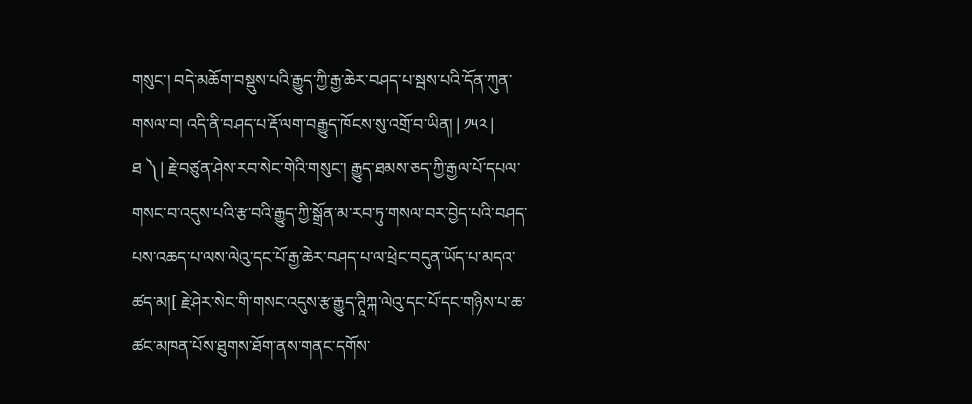གསུང་། བདེ་མཆོག་བསྡུས་པའི་རྒྱུད་ཀྱི་རྒྱ་ཆེར་བཤད་པ་སྦས་པའི་དོན་ཀུན་གསལ་བ། འདི་ནི་བཤད་པ་རྡོ་ལག་བརྒྱུད་ཁོངས་སུ་འགྲོ་བ་ཡིན། | ༡༥༢ |
ཐ ༽ | རྗེ་བཙུན་ཤེས་རབ་སེང་གེའི་གསུང་། རྒྱུད་ཐམས་ཅད་ཀྱི་རྒྱལ་པོ་དཔལ་གསང་བ་འདུས་པའི་རྩ་བའི་རྒྱུད་ཀྱི་སྒྲོན་མ་རབ་ཏུ་གསལ་བར་བྱེད་པའི་བཤད་པས་འཆད་པ་ལས་ལེའུ་དང་པོ་རྒྱ་ཆེར་བཤད་པ་ལ་ཕྲེང་བདུན་ཡོད་པ་མདའ་ཚད་མ།[ རྗེ་ཤེར་སེང་གི་གསང་འདུས་རྩ་རྒྱུད་ཊཱིཀྐ་ལེའུ་དང་པོ་དང་གཉིས་པ་ཆ་ཚང་མཁན་པོས་ཐུགས་ཐོག་ནས་གནང་དགོས་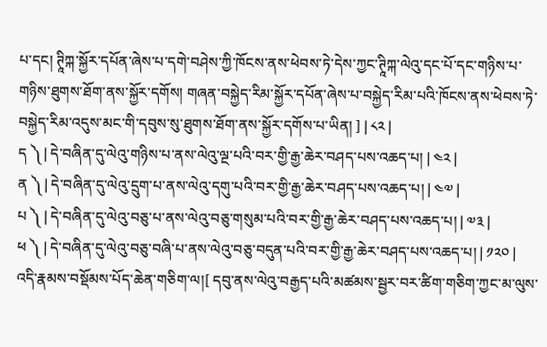པ་དང། ཊཱིཀྐ་སྐྱོར་དཔོན་ཞེས་པ་དགེ་བཤེས་ཀྱི་ཁོངས་ནས་ཕེབས་ཏེ་དེས་ཀྱང་ཊཱིཀྐ་ལེའུ་དང་པོ་དང་གཉིས་པ་གཉིས་ཐུགས་ཐོག་ནས་སྐྱོར་དགོས། གཞན་བསྐྱེད་རིམ་སྐྱོར་དཔོན་ཞེས་པ་བསྐྱེད་རིམ་པའི་ཁོངས་ནས་ཕེབས་ཏེ་བསྐྱེད་རིམ་འདུས་མང་གི་དབུས་སུ་ཐུགས་ཐོག་ནས་སྐྱོར་དགོས་པ་ཡིན། ] | ༨༢ |
ད ༽ | དེ་བཞིན་དུ་ལེའུ་གཉིས་པ་ནས་ལེའུ་ལྔ་པའི་བར་གྱི་རྒྱ་ཆེར་བཤད་པས་འཆད་པ། | ༤༢ |
ན ༽ | དེ་བཞིན་དུ་ལེའུ་དྲུག་པ་ནས་ལེའུ་དགུ་པའི་བར་གྱི་རྒྱ་ཆེར་བཤད་པས་འཆད་པ། | ༤༧ |
པ ༽ | དེ་བཞིན་དུ་ལེའུ་བཅུ་པ་ནས་ལེའུ་བཅུ་གསུམ་པའི་བར་གྱི་རྒྱ་ཆེར་བཤད་པས་འཆད་པ། | ༧༣ |
ཕ ༽ | དེ་བཞིན་དུ་ལེའུ་བཅུ་བཞི་པ་ནས་ལེའུ་བཅུ་བདུན་པའི་བར་གྱི་རྒྱ་ཆེར་བཤད་པས་འཆད་པ། | ༡༢༠ |
འདི་རྣམས་བསྡོམས་པོད་ཆེན་གཅིག་ལ།[ དབུ་ནས་ལེའུ་བརྒྱད་པའི་མཚམས་སྦྱར་བར་ཚིག་གཅིག་ཀྱང་མ་ལུས་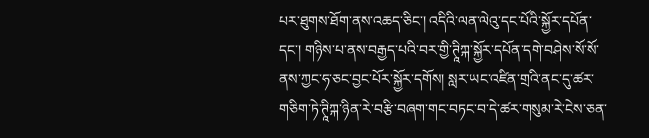པར་ཐུགས་ཐོག་ནས་འཆད་ཅིང་། འདིའི་ལན་ལེའུ་དང་པོའི་སྐྱོར་དཔོན་དང་། གཉིས་པ་ནས་བརྒྱད་པའི་བར་གྱི་ཊཱིཀྐ་སྐྱོར་དཔོན་དགེ་བཤེས་སོ་སོ་ནས་ཀྱང་ཧ་ཅང་བྱང་པོར་སྐྱོར་དགོས། སླར་ཡང་འཛིན་གྲའི་ནང་དུ་ཚར་གཅིག་ཏེ་ཊཱིཀྐ་ཉིན་རེ་བརྩི་བཞག་གང་བཏང་བ་དེ་ཚར་གསུམ་རེ་ངེས་ཅན་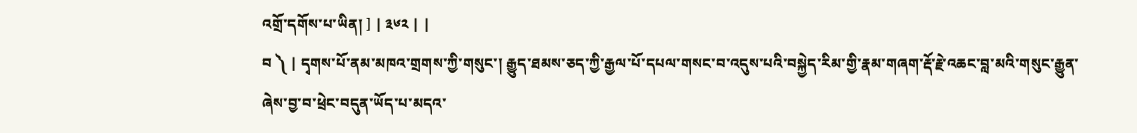འགྲོ་དགོས་པ་ཡིན། ] | ༣༦༢ | |
བ ༽ | དྭགས་པོ་ནམ་མཁའ་གྲགས་ཀྱི་གསུང་། རྒྱུད་ཐམས་ཅད་ཀྱི་རྒྱལ་པོ་དཔལ་གསང་བ་འདུས་པའི་བསྐྱེད་རིམ་གྱི་རྣམ་གཞག་རྡོ་རྗེ་འཆང་བླ་མའི་གསུང་རྒྱུན་ཞེས་བྱ་བ་ཕྲེང་བདུན་ཡོད་པ་མདའ་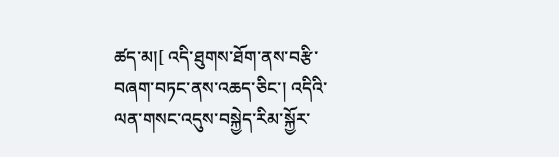ཚད་མ།[ འདི་ཐུགས་ཐོག་ནས་བརྩི་བཞག་བཏང་ནས་འཆད་ཅིང་། འདིའི་ལན་གསང་འདུས་བསྐྱེད་རིམ་སྐྱོར་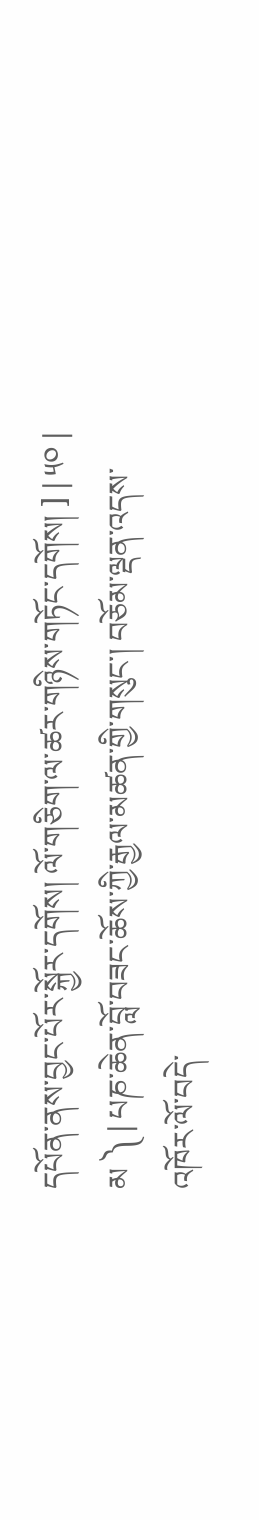དཔོན་ནས་བྱང་པོར་སྐྱོར་དགོས། ལོ་གཅིག་ལ་ཚར་གཉིས་གཏོང་དགོས། ] | ༥༠ |
མ ༽ | པཎ་ཆེན་བློ་བཟང་ཆོས་ཀྱི་རྒྱལ་མཚན་གྱི་གསུང་། བཅོམ་ལྡན་འདས་འཁོར་ལོ་བདེ་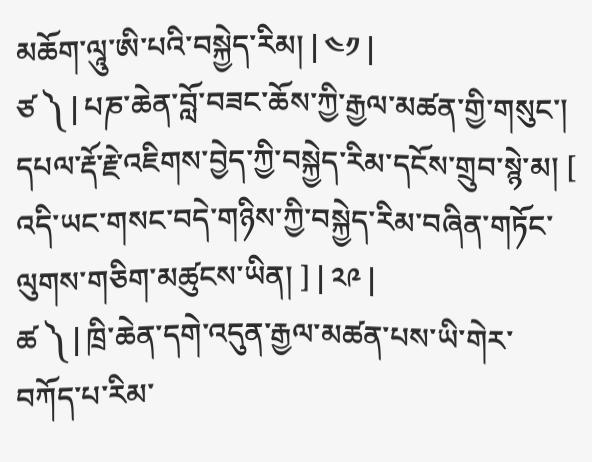མཆོག་ལཱུ་ཨི་པའི་བསྐྱེད་རིམ། | ༤༡ |
ཙ ༽ | པཎ་ཆེན་བློ་བཟང་ཆོས་ཀྱི་རྒྱལ་མཚན་གྱི་གསུང་། དཔལ་རྡོ་རྗེ་འཇིགས་བྱེད་ཀྱི་བསྐྱེད་རིམ་དངོས་གྲུབ་སྙེ་མ། [ འདི་ཡང་གསང་བདེ་གཉིས་ཀྱི་བསྐྱེད་རིམ་བཞིན་གཏོང་ལུགས་གཅིག་མཚུངས་ཡིན། ] | ༢༩ |
ཚ ༽ | ཁྲི་ཆེན་དགེ་འདུན་རྒྱལ་མཚན་པས་ཡི་གེར་བཀོད་པ་རིམ་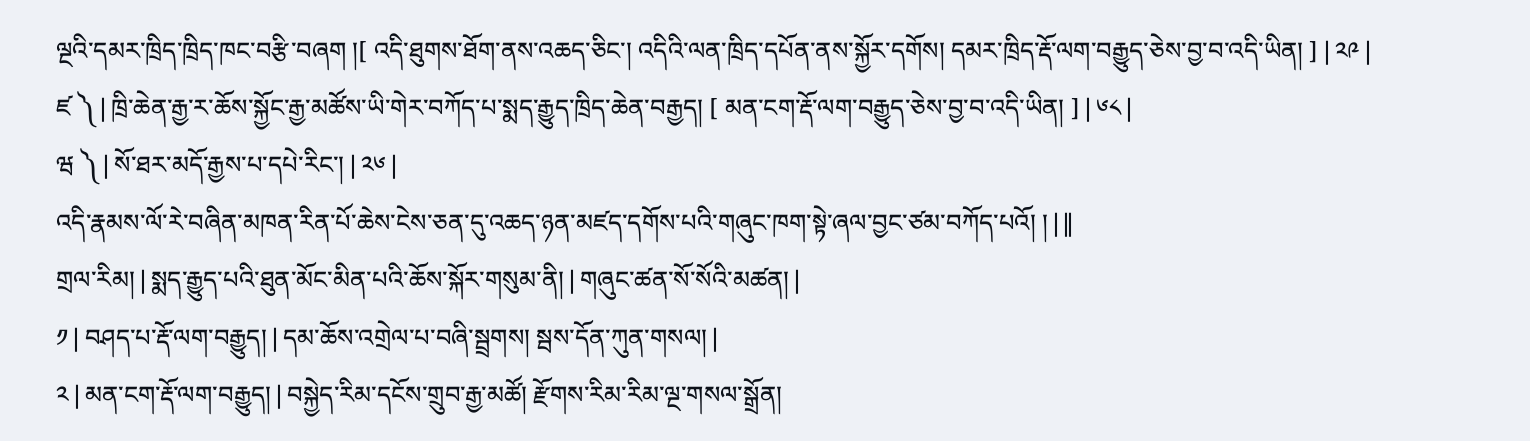ལྔའི་དམར་ཁྲིད་ཁྲིད་ཁང་བརྩི་བཞག །[ འདི་ཐུགས་ཐོག་ནས་འཆད་ཅིང་། འདིའི་ལན་ཁྲིད་དཔོན་ནས་སྐྱོར་དགོས། དམར་ཁྲིད་རྡོ་ལག་བརྒྱུད་ཅེས་བྱ་བ་འདི་ཡིན། ] | ༢༩ |
ཛ ༽ | ཁྲི་ཆེན་རྒྱ་ར་ཆོས་སྐྱོང་རྒྱ་མཚོས་ཡི་གེར་བཀོད་པ་སྨད་རྒྱུད་ཁྲིད་ཆེན་བརྒྱད། [ མན་ངག་རྡོ་ལག་བརྒྱུད་ཅེས་བྱ་བ་འདི་ཡིན། ] | ༦༨ |
ཝ ༽ | སོ་ཐར་མདོ་རྒྱས་པ་དཔེ་རིང་། | ༢༦ |
འདི་རྣམས་ལོ་རེ་བཞིན་མཁན་རིན་པོ་ཆེས་ངེས་ཅན་དུ་འཆད་ཉན་མཛད་དགོས་པའི་གཞུང་ཁག་སྟེ་ཞལ་བྱང་ཙམ་བཀོད་པའོ། ། | ||
གྲལ་རིམ། | སྨད་རྒྱུད་པའི་ཐུན་མོང་མིན་པའི་ཆོས་སྐོར་གསུམ་ནི། | གཞུང་ཚན་སོ་སོའི་མཚན། |
༡ | བཤད་པ་རྡོ་ལག་བརྒྱུད། | དམ་ཆོས་འགྲེལ་པ་བཞི་སྦྲགས། སྦས་དོན་ཀུན་གསལ། |
༢ | མན་ངག་རྡོ་ལག་བརྒྱུད། | བསྐྱེད་རིམ་དངོས་གྲུབ་རྒྱ་མཚོ། རྫོགས་རིམ་རིམ་ལྔ་གསལ་སྒྲོན།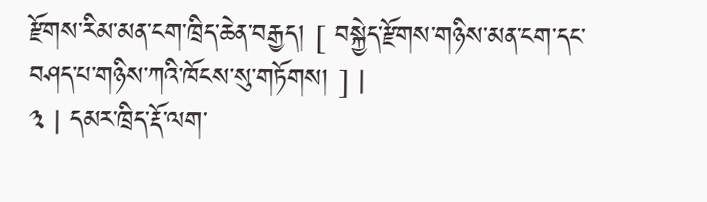རྫོགས་རིམ་མན་ངག་ཁྲིད་ཆེན་བརྒྱད། [ བསྐྱེད་རྫོགས་གཉིས་མན་ངག་དང་བཤད་པ་གཉིས་ཀའི་ཁོངས་སུ་གཏོགས། ] |
༣ | དམར་ཁྲིད་རྡོ་ལག་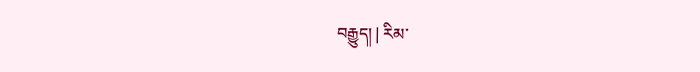བརྒྱུད། | རིམ་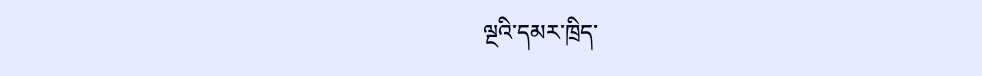ལྔའི་དམར་ཁྲིད་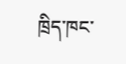ཁྲིད་ཁང་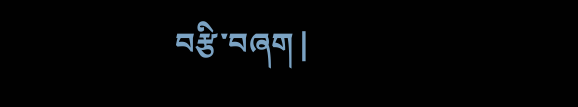བརྩི་བཞག |